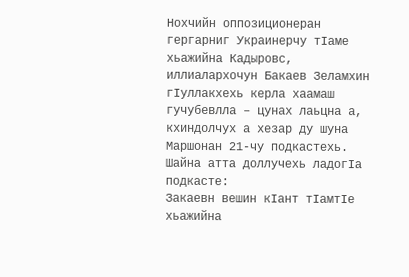Нохчийн оппозиционеран гергарниг Украинерчу тIаме хьажийна Кадыровс, иллиалархочун Бакаев Зеламхин гIуллакхехь керла хаамаш гучубевлла – цунах лаьцна а, кхиндолчух а хезар ду шуна Маршонан 21-чу подкастехь.
Шайна атта доллучехь ладогIа подкасте:
Закаевн вешин кIант тIамтIе хьажийна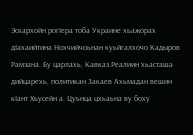Эскархойн рогIера тоба Украине хьажорах дIахаийтина Нохчийчоьнан куьйгалхочо Кадыров Рамзана. Бу царлахь, Кавказ.Реалиин хьасташа дийцарехь, политикан Закаев Ахьмадан вешин кIант Хьусейн а. Цуьнца цхьаьна ву боху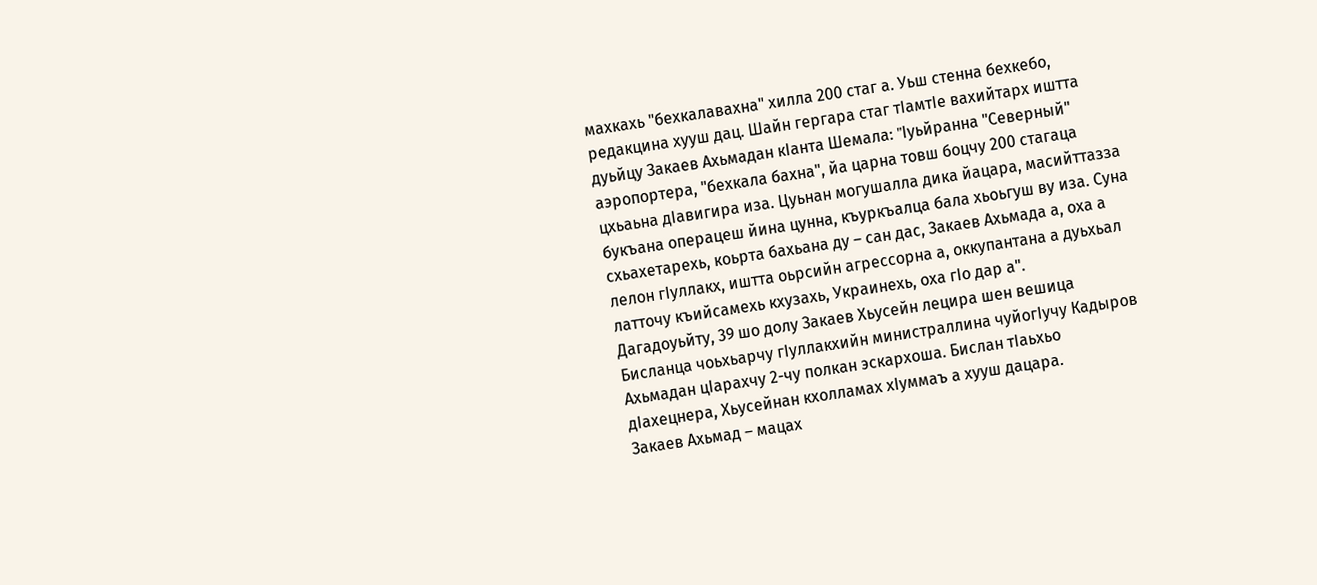махкахь "бехкалавахна" хилла 200 стаг а. Уьш стенна бехкебо, редакцина хууш дац. Шайн гергара стаг тIамтIе вахийтарх иштта дуьйцу Закаев Ахьмадан кIанта Шемала: "Iуьйранна "Северный" аэропортера, "бехкала бахна", йа царна товш боцчу 200 стагаца цхьаьна дIавигира иза. Цуьнан могушалла дика йацара, масийттазза букъана операцеш йина цунна, къуркъалца бала хьоьгуш ву иза. Суна схьахетарехь, коьрта бахьана ду – сан дас, Закаев Ахьмада а, оха а лелон гIуллакх, иштта оьрсийн агрессорна а, оккупантана а дуьхьал латточу къийсамехь кхузахь, Украинехь, оха гIо дар а".
Дагадоуьйту, 39 шо долу Закаев Хьусейн лецира шен вешица Бисланца чоьхьарчу гIуллакхийн министраллина чуйогIучу Кадыров Ахьмадан цIарахчу 2-чу полкан эскархоша. Бислан тIаьхьо дIахецнера, Хьусейнан кхолламах хIуммаъ а хууш дацара.
Закаев Ахьмад – мацах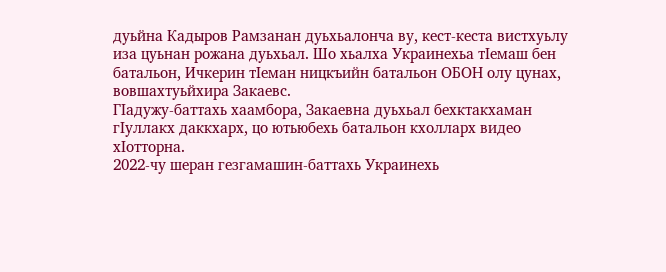дуьйна Кадыров Рамзанан дуьхьалонча ву, кест-кеста вистхуьлу иза цуьнан рожана дуьхьал. Шо хьалха Украинехьа тIемаш бен батальон, Ичкерин тIеман ницкъийн батальон ОБОН олу цунах, вовшахтуьйхира Закаевс.
ГIадужу-баттахь хаамбора, Закаевна дуьхьал бехктакхаман гIуллакх даккхарх, цо ютьюбехь батальон кхолларх видео хIотторна.
2022-чу шеран гезгамашин-баттахь Украинехь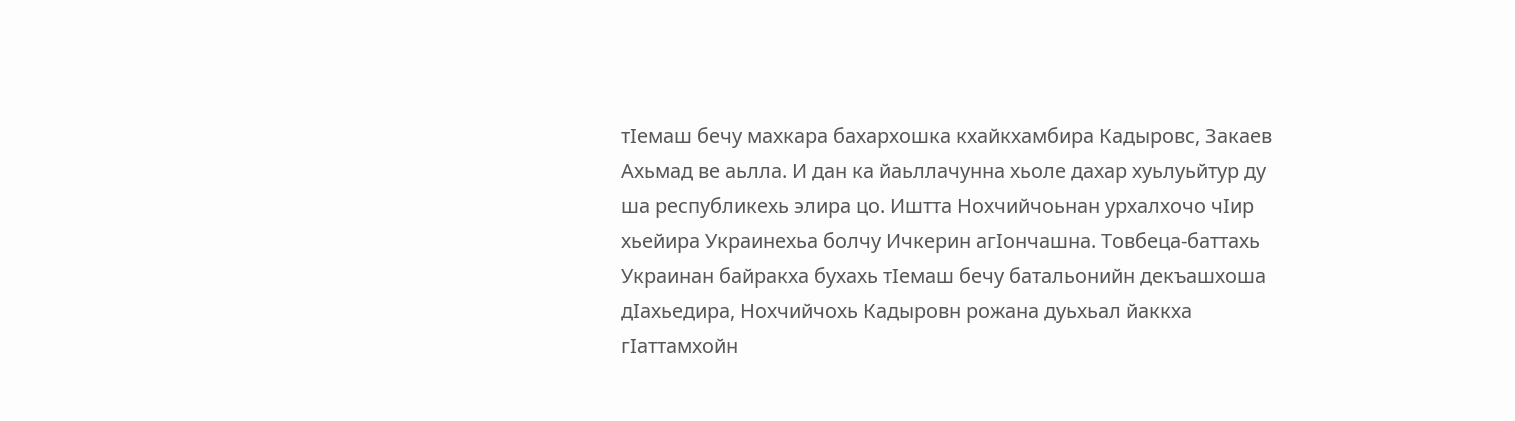тIемаш бечу махкара бахархошка кхайкхамбира Кадыровс, Закаев Ахьмад ве аьлла. И дан ка йаьллачунна хьоле дахар хуьлуьйтур ду ша республикехь элира цо. Иштта Нохчийчоьнан урхалхочо чIир хьейира Украинехьа болчу Ичкерин агIончашна. Товбеца-баттахь Украинан байракха бухахь тIемаш бечу батальонийн декъашхоша дIахьедира, Нохчийчохь Кадыровн рожана дуьхьал йаккха гIаттамхойн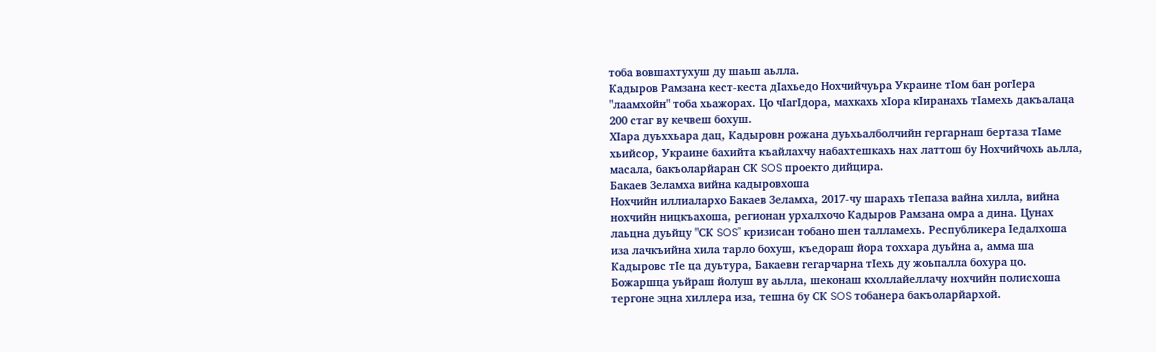тоба вовшахтухуш ду шаьш аьлла.
Кадыров Рамзана кест-кеста дIахьедо Нохчийчуьра Украине тIом бан рогIера "лаамхойн" тоба хьажорах. Цо чIагIдора, махкахь хIора кIиранахь тIамехь дакъалаца 200 стаг ву кечвеш бохуш.
ХIара дуьххьара дац, Кадыровн рожана дуьхьалболчийн гергарнаш бертаза тIаме хьийсор, Украине бахийта къайлахчу набахтешкахь нах латтош бу Нохчийчохь аьлла, масала, бакъоларйаран СК SOS проекто дийцира.
Бакаев Зеламха вийна кадыровхоша
Нохчийн иллиалархо Бакаев Зеламха, 2017-чу шарахь тIепаза вайна хилла, вийна нохчийн ницкъахоша, регионан урхалхочо Кадыров Рамзана омра а дина. Цунах лаьцна дуьйцу "СК SOS" кризисан тобано шен талламехь. Республикера Iедалхоша иза лачкъийна хила тарло бохуш, къедораш йора тоххара дуьйна а, амма ша Кадыровс тIе ца дуьтура, Бакаевн гегарчарна тIехь ду жоьпалла бохура цо.
Божаршца уьйраш йолуш ву аьлла, шеконаш кхоллайеллачу нохчийн полисхоша тергоне эцна хиллера иза, тешна бу СК SOS тобанера бакъоларйархой.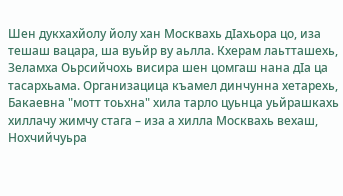Шен дукхахйолу йолу хан Москвахь дIахьора цо, иза тешаш вацара, ша вуьйр ву аьлла. Кхерам лаьтташехь, Зеламха Оьрсийчохь висира шен цомгаш нана дIа ца тасархьама. Организацица къамел динчунна хетарехь, Бакаевна "мотт тоьхна" хила тарло цуьнца уьйрашкахь хиллачу жимчу стага – иза а хилла Москвахь вехаш, Нохчийчуьра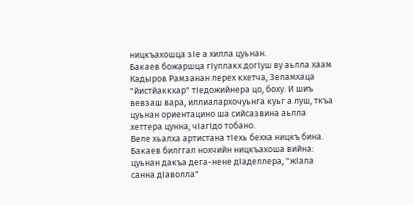ницкъахошца зIе а хилла цуьнан.
Бакаев божаршца гIуллакх догIуш ву аьлла хаам Кадыров Рамзанан лерех кхетча, Зеламхаца "йистйаккхар" тIедожийнера цо, боху. И шиъ вевзаш вара, иллиалархочуьнга куьг а луш, ткъа цуьнан ориентацино ша сийсазвина аьлла хеттера цунна, чIагIдо тобано.
Веле хьалха артистана тIехь бехха ницкъ бина. Бакаев билггал нохчийн ницкъахоша вийна: цуьнан дакъа дега-нене дIаделлера, "жIала санна дIаволла"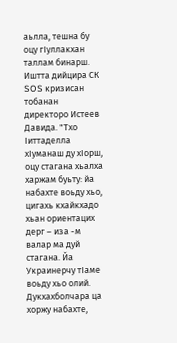аьлла, тешна бу оцу гIуллакхан таллам бинарш.
Иштта дийцира СК SOS кризисан тобанан директоро Истеев Давида. "Тхо Iиттаделла хIуманаш ду хIорш, оцу стагана хьалха харжам буьту: йа набахте воьду хьо, цигахь кхайкхадо хьан ориентацих дерг – иза -м валар ма дуй стагана. Йа Украинерчу тIаме воьду хьо олий. Дукхахболчара ца хоржу набахте,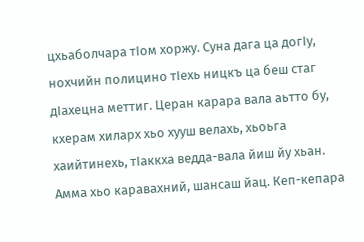цхьаболчара тIом хоржу. Суна дага ца догIу, нохчийн полицино тIехь ницкъ ца беш стаг дIахецна меттиг. Церан карара вала аьтто бу, кхерам хиларх хьо хууш велахь, хьоьга хаийтинехь, тIаккха ведда-вала йиш йу хьан. Амма хьо каравахний, шансаш йац. Кеп-кепара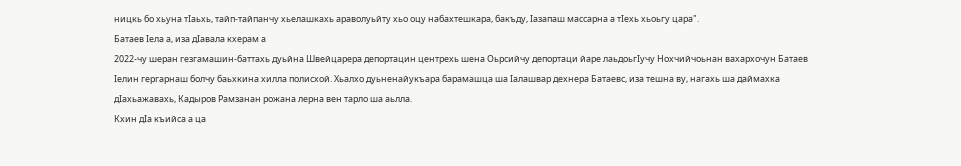ницкь бо хьуна тIаьхь, тайп-тайпанчу хьелашкахь араволуьйту хьо оцу набахтешкара, бакъду, Iазапаш массарна а тIехь хьоьгу цара".
Батаев Iела а, иза дIавала кхерам а
2022-чу шеран гезгамашин-баттахь дуьйна Швейцарера депортацин центрехь шена Оьрсийчу депортаци йаре лаьдоьгIучу Нохчийчоьнан вахархочун Батаев Iелин гергарнаш болчу баьхкина хилла полисхой. Хьалхо дуьненайукъара барамашца ша Iалашвар дехнера Батаевс, иза тешна ву, нагахь ша даймахка дIахьажавахь, Кадыров Рамзанан рожана лерна вен тарло ша аьлла.
Кхин дIа къийса а ца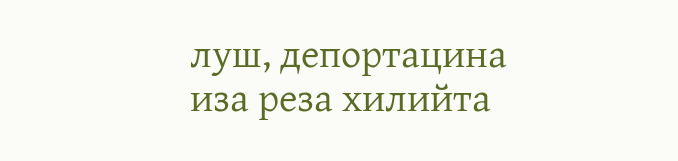луш, депортацина иза реза хилийта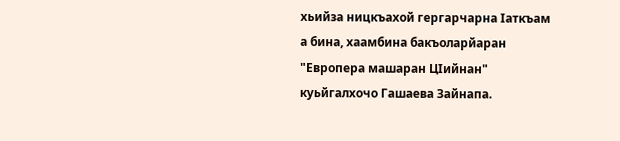хьийза ницкъахой гергарчарна Iаткъам а бина, хаамбина бакъоларйаран "Европера машаран ЦIийнан" куьйгалхочо Гашаева Зайнапа.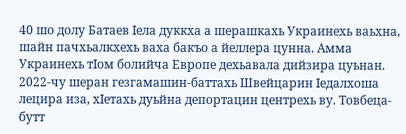40 шо долу Батаев Iела дуккха а шерашкахь Украинехь ваьхна, шайн пачхьалкхехь ваха бакъо а йеллера цунна. Амма Украинехь тIом болийча Европе дехьавала дийзира цуьнан. 2022-чу шеран гезгамашин-баттахь Швейцарин Iедалхоша лецира иза, хIетахь дуьйна депортацин центрехь ву. Товбеца-бутт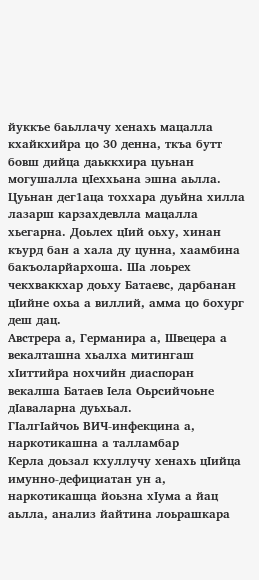йуккъе баьллачу хенахь мацалла кхайкхийра цо 30 денна, ткъа бутт бовш дийца даьккхира цуьнан могушалла цIеххьана эшна аьлла.
Цуьнан дег1аца тоххара дуьйна хилла лазарш карзахдевлла мацалла хьегарна. Доьлех цIий оьху, хинан къурд бан а хала ду цунна, хаамбина бакъоларйархоша. Ша лоьрех чекхваккхар доьху Батаевс, дарбанан цIийне охьа а виллий, амма цо бохург деш дац.
Австрера а, Германира а, Швецера а векалташна хьалха митингаш хIиттийра нохчийн диаспоран векалша Батаев Iела Оьрсийчоьне дIаваларна дуьхьал.
ГIалгIайчоь ВИЧ-инфекцина а, наркотикашна а талламбар
Керла доьзал кхуллучу хенахь цIийца имунно-дефициатан ун а, наркотикашца йоьзна хIума а йац аьлла, анализ йайтина лоьрашкара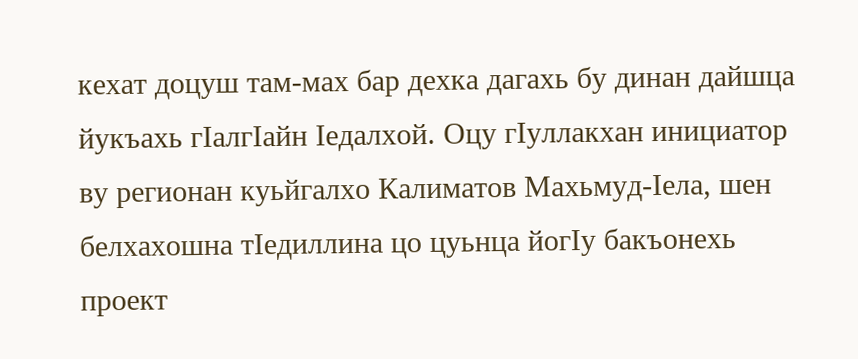кехат доцуш там-мах бар дехка дагахь бу динан дайшца йукъахь гIалгIайн Iедалхой. Оцу гIуллакхан инициатор ву регионан куьйгалхо Калиматов Махьмуд-Iела, шен белхахошна тIедиллина цо цуьнца йогIу бакъонехь проект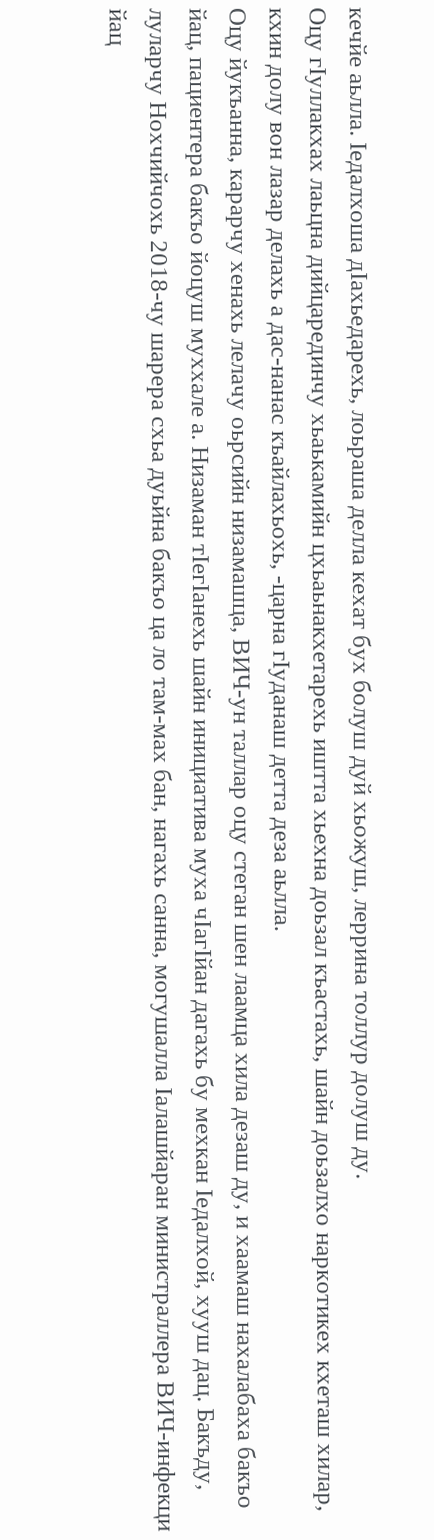кечйе аьлла. Iедалхоша дIахьедарехь, лоьраша делла кехат бух болуш дуй хьожуш, леррина толлур долуш ду.
Оцу гIуллакхах лаьцна дийцарединчу хьаькамийн цхьаьнакхетарехь иштта хьехна доьзал къастахь, шайн доьзалхо наркотикех кхеташ хилар, кхин долу вон лазар делахь а дас-нанас къайлахьохь, -царна гIуданаш детта деза аьлла.
Оцу йукъанна, карарчу хенахь лелачу оьрсийн низамашца, ВИЧ-ун таллар оцу стеган шен лаамца хила дезаш ду, и хаамаш нахалабаха бакъо йац, пациентера бакъо йоцуш муххале а. Низаман тIегIанехь шайн инициатива муха чIагIйан дагахь бу мехкан Iедалхой, хууш дац. Бакъду, луларчу Нохчийчохь 2018-чу шарера схьа дуьйна бакъо ца ло там-мах бан, нагахь санна, могушалла Iалашйаран министраллера ВИЧ-инфекци йац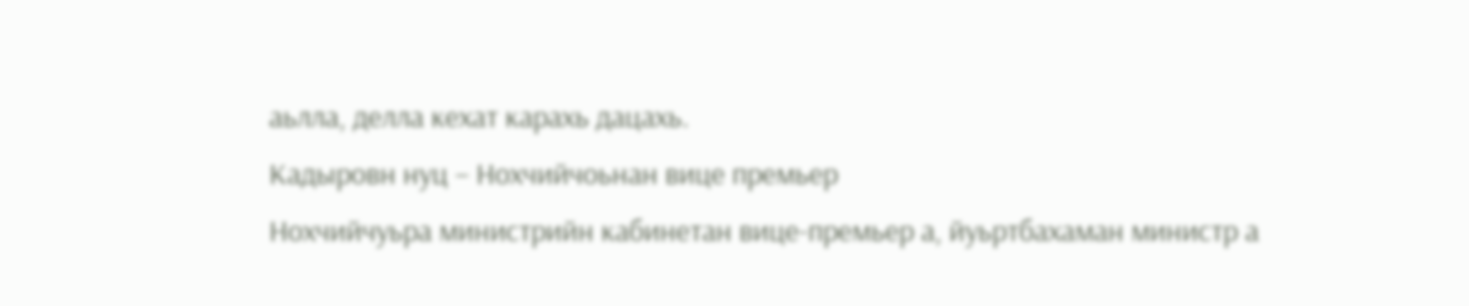аьлла, делла кехат карахь дацахь.
Кадыровн нуц – Нохчийчоьнан вице премьер
Нохчийчуьра министрийн кабинетан вице-премьер а, йуьртбахаман министр а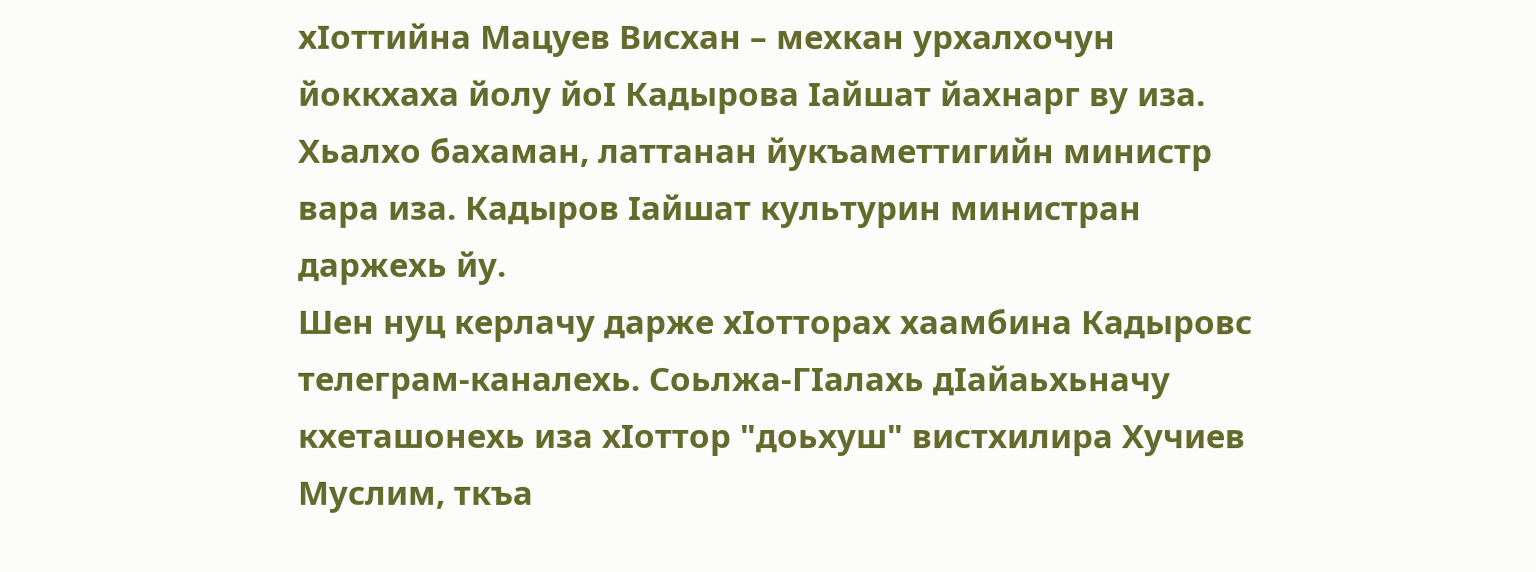хIоттийна Мацуев Висхан – мехкан урхалхочун йоккхаха йолу йоI Кадырова Iайшат йахнарг ву иза. Хьалхо бахаман, латтанан йукъаметтигийн министр вара иза. Кадыров Iайшат культурин министран даржехь йу.
Шен нуц керлачу дарже хIотторах хаамбина Кадыровс телеграм-каналехь. Соьлжа-ГIалахь дIайаьхьначу кхеташонехь иза хIоттор "доьхуш" вистхилира Хучиев Муслим, ткъа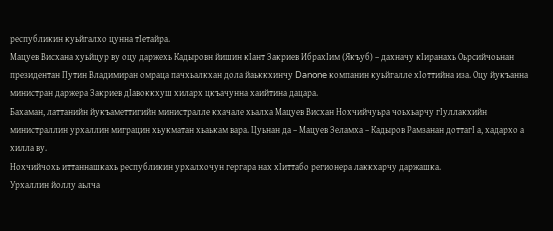республикин куьйгалхо цунна тIетайра.
Мацуев Висхана хуьйцур ву оцу даржехь Кадыровн йишин кIант Закриев ИбрахIим (Якъуб) – дахначу кIиранахь Оьрсийчоьнан президентан Путин Владимиран омраца пачхьалкхан дола йаьккхинчу Danone компанин куьйгалле хIоттийна иза. Оцу йукъанна министран даржера Закриев дIавоккхуш хиларх цкъачунна хаийтина дацара.
Бахаман, латтанийн йукъаметтигийн министралле кхачале хьалха Мацуев Висхан Нохчийчуьра чоьхьарчу гIуллакхийн министраллин урхаллин миграцин хьукматан хьаькам вара. Цуьнан да – Мацуев Зеламха – Кадыров Рамзанан доттагI а, хадархо а хилла ву.
Нохчийчохь иттаннашкахь республикин урхалхочун гергара нах хIиттабо регионера лаккхарчу даржашка.
Урхаллин йоллу аьлча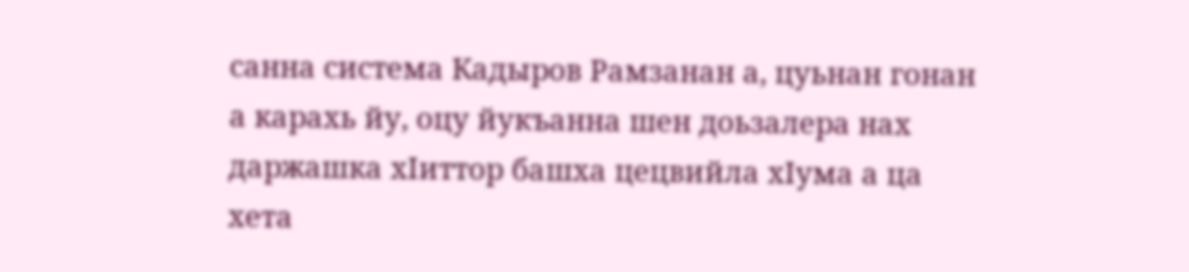санна система Кадыров Рамзанан а, цуьнан гонан а карахь йу, оцу йукъанна шен доьзалера нах даржашка хIиттор башха цецвийла хIума а ца хета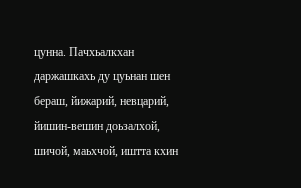цунна. Пачхьалкхан даржашкахь ду цуьнан шен бераш, йижарий, невцарий, йишин-вешин доьзалхой, шичой, маьхчой, иштта кхин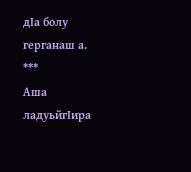дIа болу герганаш а.
***
Аша ладуьйгIира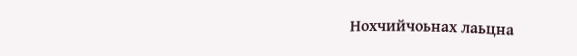Нохчийчоьнах лаьцна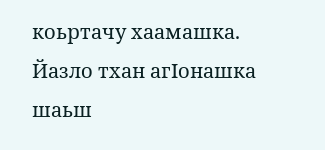коьртачу хаамашка. Йазло тхан агIонашка шаьш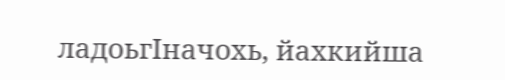ладоьгIначохь, йахкийша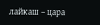лайкаш – цара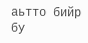аьтто бийр бу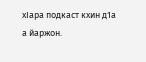хIара подкаст кхин д1а а йаржон.